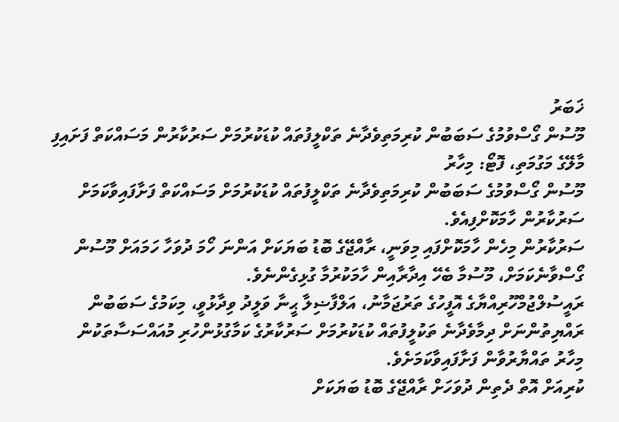ޚަބަރު
މޫސުން ގޯސްވުމުގެ ސަބަބުން ކުރިމަތިވެދާނެ ތަކްލީފުތައް ކުޑަކުރުމަށް ސަރުކާރުން މަސައްކަތް ފަށައިފި
މާލޭގެ މަގުމަތި، ފޮޓޯ: މިހާރު
މޫސުން ގޯސްވުމުގެ ސަބަބުން ކުރިމަތިވެދާނެ ތަކްލީފުތައް ކުޑަކުރުމަށް މަސައްކަތް ފަށާފައިވާކަމަށް ސަރުކާރުން ހާމަކޮށްފިއެވެ.
ސަރުކާރުން މިހެން ހާމަކޮށްފައި މިވަނީ، ރާއްޖޭގެ ބޮޑު ބަޔަކަށް އަންނަ ހޯމަ ދުވަހާ ހަމައަށް މޫސުން ގޯސްވާނެކަމަށް، މޫސުމާ ބެހޭ އިދާރާއިން ހާމަކުރުމާ ގުޅިގެންނެވެ.
ރައީސުލްޖުމްހޫރިއްޔާގެ އޮފީހުގެ ތަރުޖަމާނު، އަލްފާޟިލާ ޙީނާ ވަލީދު ވިދާޅުވީ، މިކަމުގެ ސަބަބުން ރައްޔިތުންނަށް ދިމާވެދާނެ ތަކުލީފުތައް ކުޑަކުރުމަށް ސަރުކާރުގެ ކަމާގުޅުންހުރި މުއައްސަސާތަކުން މިހާރު ތައްޔާރުވާން ފަށާފައިވާކަމަށެވެ.
ކުރިއަށް އޮތް ދެތިން ދުވަހަށް ރާއްޖޭގެ ބޮޑު ބަޔަކަށް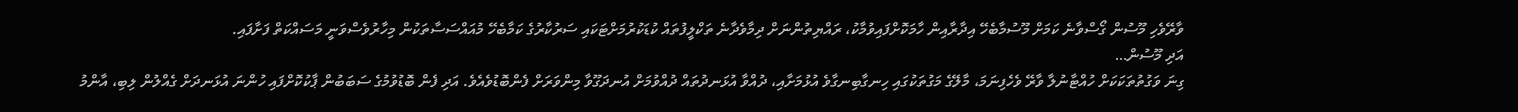ވާރޭވެހި މޫސުން ގޯސްވާނެ ކަމަށް މޫސުމާބެހޭ އިދާރާއިން ހާމަކޮށްފައިވުމާކު، ރައްޔިތުންނަށް ދިމާވެދާނެ ތަކްލީފުތައް ކުޑަކުރުމަށްޓަކައި ސަރުކާރުގެ ކަމާބެހޭ މުއައްސަސާތަކުން މިހާރުވެސްވަނީ މަސައްކަތް ފަށާފައި.
އަދި މޫސުން…
ގިނަ ވަގުތުތަކަކަށް ހުއްޓާނުލާ ވާރޭ ވެހެފިނަމަ، މާލޭގެ މަގުތަކުގައި ހިނގާބިނގާވެ އުޅުމަށާއި، ދުއްވާ އުޅަނދުތައް ދުއްވުމަށް އުނދަގޫވާ މިންވަރަށް ފެންބޮޑުވެއެވެ. އަދި ފެން ބޮޑުވުމުގެ ސަބަބުން ޕާކުކޮށްފައި ހުންނަ އުޅަނދަށް ގެއްލުން ލިބި، އާންމު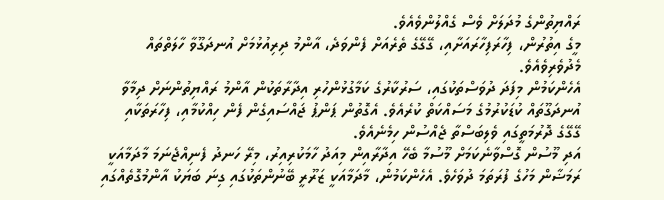ރައްޔިތުންގެ މުދަލަށް ވެސް ގެއްލުންވެއެވެ.
މީގެ އިތުރުން، ފިހާރަފިހާރައަށާއި، ގޭގޭގެ ތެރެއަށް ފެންވަދެ، އާންމު ދިރިއުޅުމަށް އުނދަގޫވާ ހާލަތްތައް މެދުވެރިވެއެވެ.
އެހެންކަމުން މިފަދަ ދުވަސްތަކުގައި، ސަރުކާރުގެ ކަމާގުޅުންހުރި އިދާރާތަކުން އާންމު ރައްޔިތުންނަށް ދިމާވާ އުނދަގޫތައް ކުޑަކުރުމުގެ މަސައްކަތް ކުރެއެވެ. އެގޮތުން ޕަންޕު ޖައްސައިގެން ފެން ހިއްކުމާއި، ފިހާރަތަކާއި ގޭގޭގެ ދޮރުމަތީގައި ވެލިބަސްތާ ޖެއްސުން ހިމެނެއެވެ.
އަދި މޫސުން ގޮސްވާނެކަމަށް މޫސުމާ ބެހޭ އިދާރާއިން މިއަދު ހާމަކުރިއިރު، މިރޭ ހަނދު ފެނިއްޖެނަމަ މާދަމާއަކީ ރަމަޟާން މަހުގެ ފުރަތަމަ ދުވަހެވެ. އެހެންކަމުން، މާދަމާއަކީ ޒަރޫރީ ބޭނުންތަކުގައި ގިނަ ބަޔަކު އާންމުގޮތެއްގައި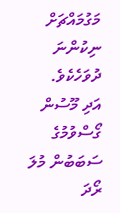މަގުމައްޗަށް ނިކުންނަ ދުވަހެކެވެ.
އަދި މޫސުން ގޯސްވުމުގެ ސަބަބުން މުލަ ރޯދަ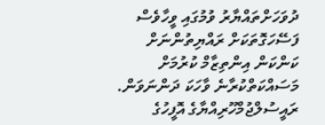ދުވަހަށްތައްޔާރު ވުމުގައި ވީހާވެސް ފަސޭހަގޮތަކަށް ރައްޔިތުންނަށް ކަންކަން އިންތިޒާމް ކުރުމަށް މަސައްކަތްކުރާނެ ވާހަކަ ދަންނަވަން.
ރައީސުލްޖުމްހޫރިއްޔާގެ އޮފީހުގެ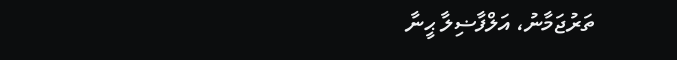ތަރުޖަމާނު، އަލްފާޟިލާ ޙީނާ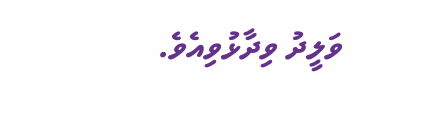ވަލީދު ވިދާޅުވިއެވެ.